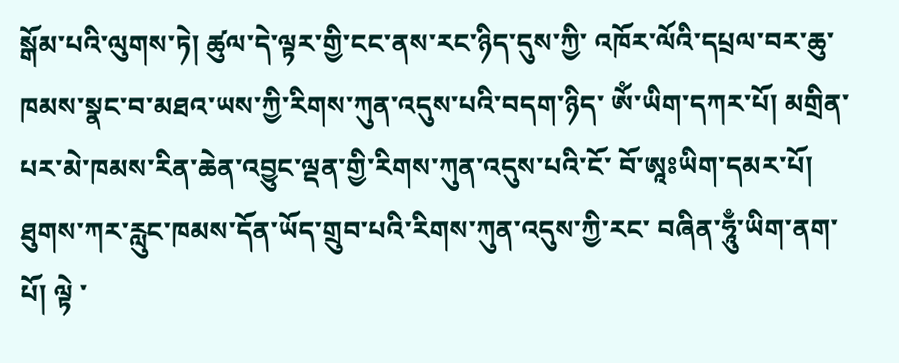སྒོམ་པའི་ལུགས་ཏེ། ཚུལ་དེ་ལྟར་གྱི་ངང་ནས་རང་ཉིད་དུས་ཀྱི་ འཁོར་ལོའི་དཔྲལ་བར་ཆུ་ཁམས་སྣང་བ་མཐའ་ཡས་ཀྱི་རིགས་ཀུན་འདུས་པའི་བདག་ཉིད་ ༀ་ཡིག་དཀར་པོ། མགྲིན་པར་མེ་ཁམས་རིན་ཆེན་འབྱུང་ལྡན་གྱི་རིགས་ཀུན་འདུས་པའི་ངོ་ བོ་ཨཱཿཡིག་དམར་པོ། ཐུགས་ཀར་རླུང་ཁམས་དོན་ཡོད་གྲུབ་པའི་རིགས་ཀུན་འདུས་ཀྱི་རང་ བཞིན་ཧཱུྃ་ཡིག་ནག་པོ། ལྟེ ་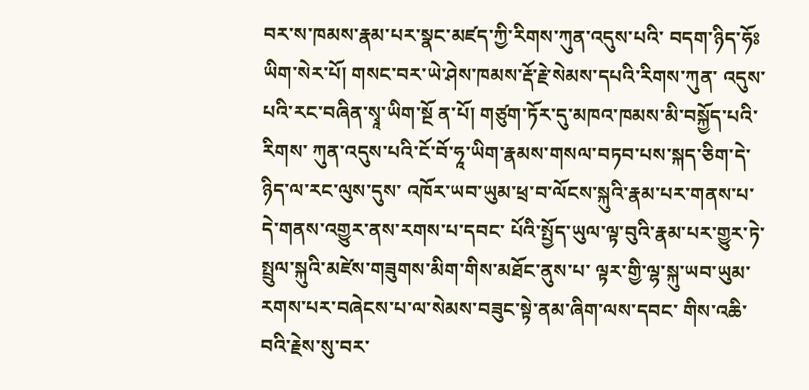བར་ས་ཁམས་རྣམ་པར་སྣང་མཛད་ཀྱི་རིགས་ཀུན་འདུས་པའི་ བདག་ཉིད་ཧོཿཡིག་སེར་པོ། གསང་བར་ཡེ་ཤེས་ཁམས་རྡོ་རྗེ་སེམས་དཔའི་རིགས་ཀུན་ འདུས་པའི་རང་བཞིན་སྭཱ་ཡིག་སྔོ ན་པོ། གཙུག་ཏོར་དུ་མཁའ་ཁམས་མི་བསྐྱོད་པའི་རིགས་ ཀུན་འདུས་པའི་ངོ་བོ་ཧཱ་ཡིག་རྣམས་གསལ་བཏབ་པས་སྐད་ཅིག་དེ་ཉིད་ལ་རང་ལུས་དུས་ འཁོར་ཡབ་ཡུམ་ཕྲ་བ་ལོངས་སྐུའི་རྣམ་པར་གནས་པ་དེ་གནས་འགྱུར་ནས་རགས་པ་དབང་ པོའི་སྤྱོད་ཡུལ་ལྟ་བུའི་རྣམ་པར་གྱུར་ཏེ་སྤྲུལ་སྐུའི་མཛེས་གཟུགས་མིག་གིས་མཐོང་ནུས་པ་ ལྟར་གྱི་ལྷ་སྐུ་ཡབ་ཡུམ་རགས་པར་བཞེངས་པ་ལ་སེམས་བཟུང་སྟེ་ནམ་ཞིག་ལས་དབང་ གིས་འཆི་བའི་རྗེས་སུ་བར་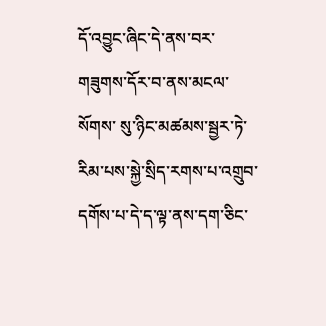དོ་འབྱུང་ཞིང་དེ་ནས་བར་གཟུགས་དོར་བ་ནས་མངལ་སོགས་ སུ་ཉིང་མཚམས་སྦྱར་ཏེ་རིམ་པས་སྐྱེ་སྲིད་རགས་པ་འགྲུབ་དགོས་པ་དེ་ད་ལྟ་ནས་དག་ཅིང་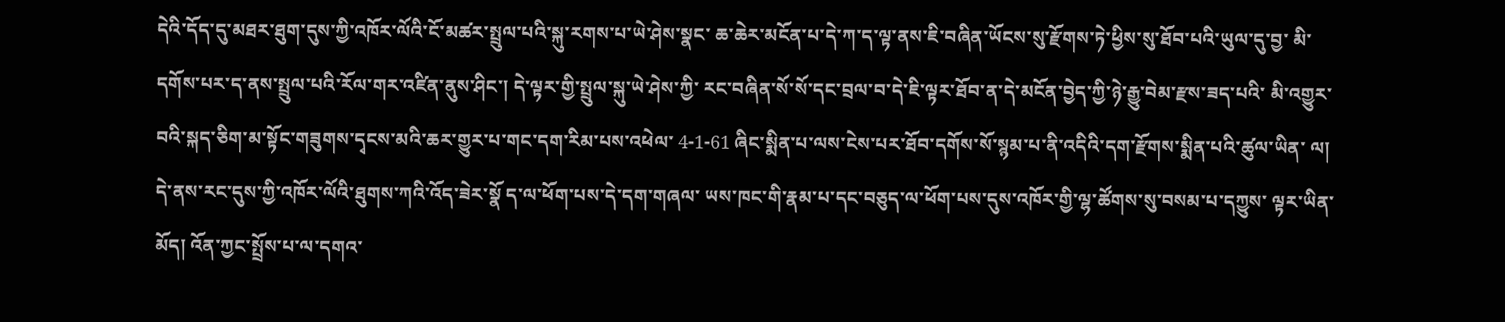དེའི་དོད་དུ་མཐར་ཐུག་དུས་ཀྱི་འཁོར་ལོའི་ངོ་མཚར་སྤྲུལ་པའི་སྐུ་རགས་པ་ཡེ་ཤེས་སྣང་ ཆ་ཆེར་མངོན་པ་དེ་ཀ་ད་ལྟ་ནས་ཇི་བཞིན་ཡོངས་སུ་རྫོགས་ཏེ་ཕྱིས་སུ་ཐོབ་པའི་ཡུལ་དུ་བྱ་ མི་དགོས་པར་ད་ནས་སྤྲུལ་པའི་རོལ་གར་འཛིན་ནུས་ཤིང་། དེ་ལྟར་གྱི་སྤྲུལ་སྐུ་ཡེ་ཤེས་ཀྱི་ རང་བཞིན་སོ་སོ་དང་བྲལ་བ་དེ་ཇི་ལྟར་ཐོབ་ན་དེ་མངོན་བྱེད་ཀྱི་ཉེ་རྒྱུ་བེམ་རྫས་ཟད་པའི་ མི་འགྱུར་བའི་སྐད་ཅིག་མ་སྟོང་གཟུགས་དྭངས་མའི་ཆར་གྱུར་པ་གང་དག་རིམ་པས་འཕེལ་ 4-1-61 ཞིང་སྨིན་པ་ལས་ངེས་པར་ཐོབ་དགོས་སོ་སྙམ་པ་ནི་འདིའི་དག་རྫོགས་སྨིན་པའི་ཚུལ་ཡིན་ ལ། དེ་ནས་རང་དུས་ཀྱི་འཁོར་ལོའི་ཐུགས་ཀའི་འོད་ཟེར་སྣོ ད་ལ་ཕོག་པས་དེ་དག་གཞལ་ ཡས་ཁང་གི་རྣམ་པ་དང་བཅུད་ལ་ཕོག་པས་དུས་འཁོར་གྱི་ལྷ་ཚོགས་སུ་བསམ་པ་དཀྱུས་ ལྟར་ཡིན་མོད། འོན་ཀྱང་སྤྲོས་པ་ལ་དགའ་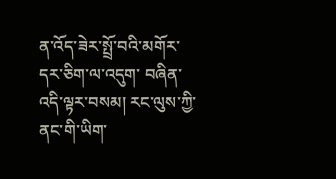ན་འོད་ཟེར་སྤྲོ་བའི་མགོར་དར་ཅིག་ལ་འདུག་ བཞིན་འདི་ལྟར་བསམ། རང་ལུས་ཀྱི་ནང་གི་ཡིག་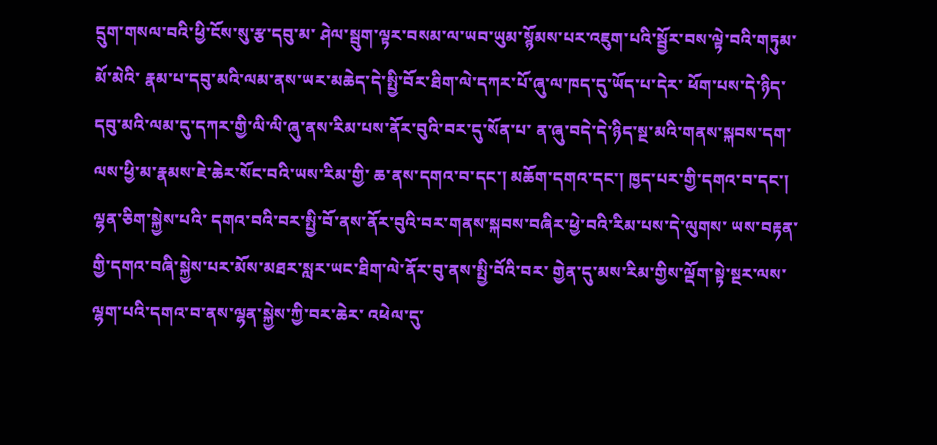དྲུག་གསལ་བའི་ཕྱི་ངོས་སུ་རྩ་དབུ་མ་ ཤེལ་སྦུག་ལྟར་བསམ་ལ་ཡབ་ཡུམ་སྙོམས་པར་འཇུག་པའི་སྦྱོར་བས་ལྟེ་བའི་གཏུམ་མོ་མེའི་ རྣམ་པ་དབུ་མའི་ལམ་ནས་ཡར་མཆེད་དེ་སྤྱི་བོར་ཐིག་ལེ་དཀར་པོ་ཞུ་ལ་ཁད་དུ་ཡོད་པ་དེར་ ཕོག་པས་དེ་ཉིད་དབུ་མའི་ལམ་དུ་དཀར་གྱི་ལི་ལི་ཞུ་ནས་རིམ་པས་ནོར་བུའི་བར་དུ་སོན་པ་ ན་ཞུ་བདེ་དེ་ཉིད་སྔ་མའི་གནས་སྐབས་དག་ལས་ཕྱི་མ་རྣམས་ཇེ་ཆེར་སོང་བའི་ཡས་རིམ་གྱི་ ཆ་ནས་དགའ་བ་དང་། མཆོག་དགའ་དང་། ཁྱད་པར་གྱི་དགའ་བ་དང་། ལྷན་ཅིག་སྐྱེས་པའི་ དགའ་བའི་བར་སྤྱི་བོ་ནས་ནོར་བུའི་བར་གནས་སྐབས་བཞིར་ཕྱེ་བའི་རིམ་པས་དེ་ལུགས་ ཡས་བརྟན་གྱི་དགའ་བཞི་སྐྱེས་པར་མོས་མཐར་སླར་ཡང་ཐིག་ལེ་ནོར་བུ་ནས་སྤྱི་བོའི་བར་ གྱེན་དུ་མས་རིམ་གྱིས་ལྡོག་སྟེ་སྔར་ལས་ལྷག་པའི་དགའ་བ་ནས་ལྷན་སྐྱེས་ཀྱི་བར་ཆེར་ འཕེལ་དུ་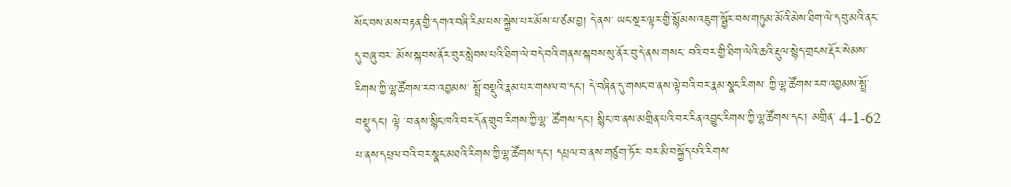སོང་བས་མས་བརྟན་གྱི་དགའ་བཞི་རིམ་པས་སྐྱེས་པར་མོས་པ་ཙམ་བྱ། དེ་ནས་ ཡང་སྔར་ལྟར་གྱི་སྙོམས་འཇུག་སྦྱོར་བས་གཏུམ་མོའི་མེས་ཐིག་ལེ་དབུ་མའི་ནང་དུ་བཞུ་བར་ མོས་སྐབས་ནོར་བུར་སླེབས་པའི་ཐིག་ལེ་བདེ་བའི་གནས་སྐབས་སུ་ནོར་བུ་དེ་ནས་གསང་ བའི་བར་གྱི་ཐིག་ལེའི་ཆའི་རྡུལ་སྙེད་གྲངས་རྡོར་སེམས་རིགས་ཀྱི་ལྷ་ཚོགས་རབ་འབྱམས་ སྤྲོ་བསྡུའི་རྣམ་པར་གསལ་བ་དང་། དེ་བཞིན་དུ་གསང་བ་ནས་ལྟེ་བའི་བར་རྣམ་སྣང་རིགས་ ཀྱི་ལྷ་ཚོགས་རབ་འབྱམས་སྤྲོ་བསྡུ་དང་། ལྟེ ་བ་ནས་སྙིང་ཁའི་བར་དོན་གྲུབ་རིགས་ཀྱི་ལྷ་ ཚོགས་དང་། སྙིང་ཁ་ནས་མགྲིན་པའི་བར་རིན་འབྱུང་རིགས་ཀྱི་ལྷ་ཚོགས་དང་། མགྲིན་ 4-1-62 པ་ནས་དཔྲལ་བའི་བར་སྣང་མཐའི་རིགས་ཀྱི་ལྷ་ཚོགས་དང་། དཔྲལ་བ་ནས་གཙུག་ཏོར་ བར་མི་བསྐྱོད་པའི་རིགས་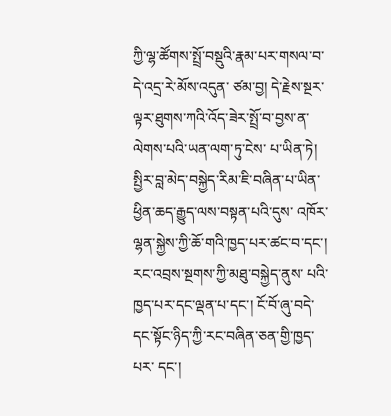ཀྱི་ལྷ་ཚོགས་སྤྲོ་བསྡུའི་རྣམ་པར་གསལ་བ་དེ་འདྲ་རེ་མོས་འདུན་ ཙམ་བྱ། དེ་རྗེས་སྔར་ལྟར་ཐུགས་ཀའི་འོད་ཟེར་སྤྲོ་བ་བྱས་ན་ལེགས་པའི་ཡན་ལག་ཏུ་ངེས་ པ་ཡིན་ཏེ། སྤྱིར་བླ་མེད་བསྐྱེད་རིམ་ཇི་བཞིན་པ་ཡིན་ཕྱིན་ཆད་རྒྱུད་ལས་བསྟན་པའི་དུས་ འཁོར་ལྷན་སྐྱེས་ཀྱི་ཆོ་གའི་ཁྱད་པར་ཚང་བ་དང་། རང་འབྲས་སྔགས་ཀྱི་མཐུ་བསྐྱེད་ནུས་ པའི་ཁྱད་པར་དང་ལྡན་པ་དང་། ངོ་བོ་ཞུ་བདེ་དང་སྟོང་ཉིད་ཀྱི་རང་བཞིན་ཅན་གྱི་ཁྱད་པར་ དང་།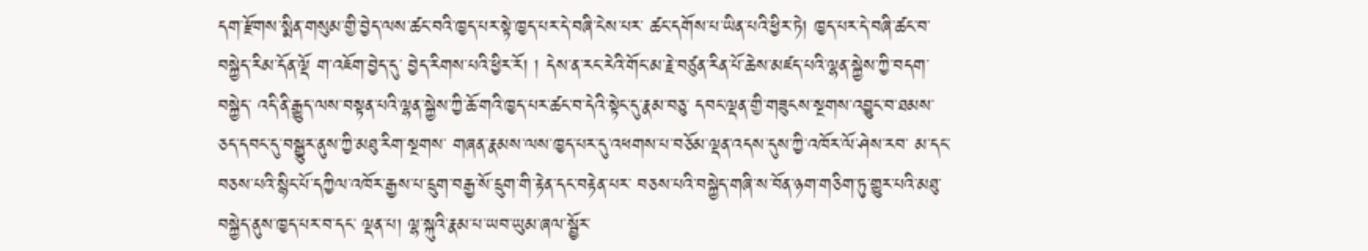དག་རྫོགས་སྨིན་གསུམ་གྱི་བྱེད་ལས་ཚང་བའི་ཁྱད་པར་སྟེ་ཁྱད་པར་དེ་བཞི་ངེས་པར་ ཚང་དགོས་པ་ཡིན་པའི་ཕྱིར་ཏེ། ཁྱད་པར་དེ་བཞི་ཚང་བ་བསྐྱེད་རིམ་དོན་ལྡོ ག་འཇོག་བྱེད་དུ་ བྱེད་རིགས་པའི་ཕྱིར་རོ། ། དེས་ན་རང་རེའི་གོང་མ་རྗེ་བཙུན་རིན་པོ་ཆེས་མཛད་པའི་ལྷན་སྐྱེས་ཀྱི་བདག་བསྐྱེད་ འདི་ནི་རྒྱུད་ལས་བསྟན་པའི་ལྷན་སྐྱེས་ཀྱི་ཆོ་གའི་ཁྱད་པར་ཚང་བ་དེའི་སྟེང་དུ་རྣམ་བཅུ་ དབང་ལྡན་གྱི་གཟུངས་སྔགས་འབྱུང་བ་ཐམས་ཅད་དབང་དུ་བསྒྱུར་ནུས་ཀྱི་མཐུ་རིག་སྔགས་ གཞན་རྣམས་ལས་ཁྱད་པར་དུ་འཕགས་པ་བཅོམ་ལྡན་འདས་དུས་ཀྱི་འཁོར་ལོ་ཤེས་རབ་ མ་དང་བཅས་པའི་སྙིང་པོ་དཀྱིལ་འཁོར་རྒྱས་པ་དྲུག་བརྒྱ་སོ་དྲུག་གི་རྟེན་དང་བརྟེན་པར་ བཅས་པའི་བསྐྱེད་གཞི་ས་བོན་ཉག་གཅིག་ཏུ་གྱུར་པའི་མཐུ་བསྐྱེད་ནུས་ཁྱད་པར་བ་དང་ ལྡན་པ། ལྷ་སྐུའི་རྣམ་པ་ཡབ་ཡུམ་ཞལ་སྦྱོར་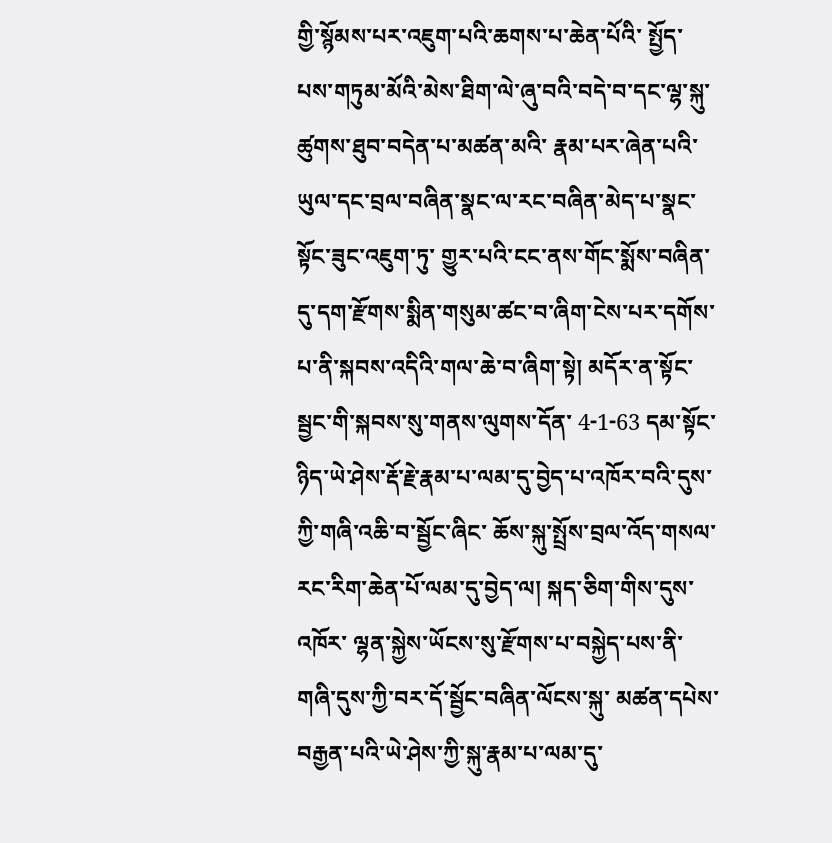གྱི་སྙོམས་པར་འཇུག་པའི་ཆགས་པ་ཆེན་པོའི་ སྤྱོད་པས་གཏུམ་མོའི་མེས་ཐིག་ལེ་ཞུ་བའི་བདེ་བ་དང་ལྷ་སྐུ་ཚུགས་ཐུབ་བདེན་པ་མཚན་མའི་ རྣམ་པར་ཞེན་པའི་ཡུལ་དང་བྲལ་བཞིན་སྣང་ལ་རང་བཞིན་མེད་པ་སྣང་སྟོང་ཟུང་འཇུག་ཏུ་ གྱུར་པའི་ངང་ནས་གོང་སྨོས་བཞིན་དུ་དག་རྫོགས་སྨིན་གསུམ་ཚང་བ་ཞིག་ངེས་པར་དགོས་ པ་ནི་སྐབས་འདིའི་གལ་ཆེ་བ་ཞིག་སྟེ། མདོར་ན་སྟོང་སྦྱང་གི་སྐབས་སུ་གནས་ལུགས་དོན་ 4-1-63 དམ་སྟོང་ཉིད་ཡེ་ཤེས་རྡོ་རྗེ་རྣམ་པ་ལམ་དུ་བྱེད་པ་འཁོར་བའི་དུས་ཀྱི་གཞི་འཆི་བ་སྦྱོང་ཞིང་ ཆོས་སྐུ་སྤྲོས་བྲལ་འོད་གསལ་རང་རིག་ཆེན་པོ་ལམ་དུ་བྱེད་ལ། སྐད་ཅིག་གིས་དུས་འཁོར་ ལྷན་སྐྱེས་ཡོངས་སུ་རྫོགས་པ་བསྐྱེད་པས་ནི་གཞི་དུས་ཀྱི་བར་དོ་སྦྱོང་བཞིན་ལོངས་སྐུ་ མཚན་དཔེས་བརྒྱན་པའི་ཡེ་ཤེས་ཀྱི་སྐུ་རྣམ་པ་ལམ་དུ་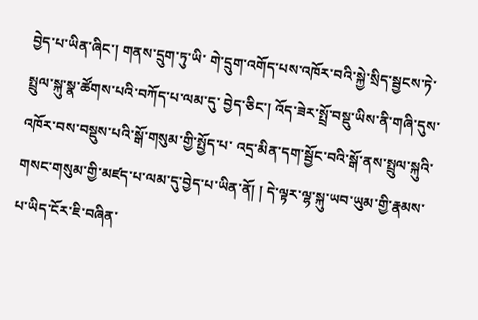བྱེད་པ་ཡིན་ཞིང་། གནས་དྲུག་ཏུ་ཡི་ གེ་དྲུག་འགོད་པས་འཁོར་བའི་སྐྱེ་སྲིད་སྦྱངས་ཏེ་སྤྲུལ་སྐུ་སྣ་ཚོགས་པའི་བཀོད་པ་ལམ་དུ་ བྱེད་ཅིང་། འོད་ཟེར་སྤྲོ་བསྡུ་ཡིས་ནི་གཞི་དུས་འཁོར་བས་བསྡུས་པའི་སྒོ་གསུམ་གྱི་སྤྱོད་པ་ འདྲ་མིན་དག་སྦྱོང་བའི་སྒོ་ནས་སྤྲུལ་སྐུའི་གསང་གསུམ་གྱི་མཛད་པ་ལམ་དུ་བྱེད་པ་ཡིན་ནོ། ། དེ་ལྟར་ལྷ་སྐུ་ཡབ་ཡུམ་གྱི་རྣམས་པ་ཡིད་ངོར་ཇི་བཞིན་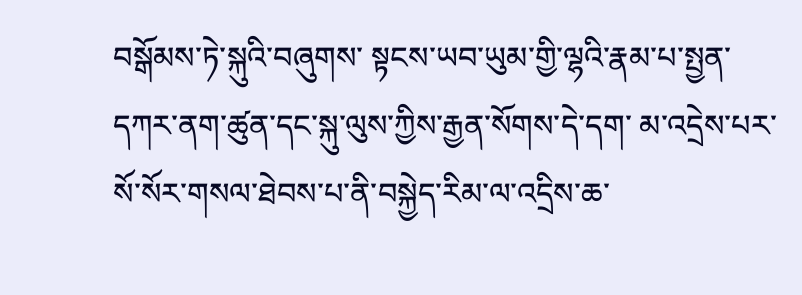བསྒོམས་ཏེ་སྐུའི་བཞུགས་ སྟངས་ཡབ་ཡུམ་གྱི་ལྷའི་རྣམ་པ་སྤྱན་དཀར་ནག་ཚུན་དང་སྐུ་ལུས་ཀྱིས་རྒྱན་སོགས་དེ་དག་ མ་འདྲེས་པར་སོ་སོར་གསལ་ཐེབས་པ་ནི་བསྐྱེད་རིམ་ལ་འདྲིས་ཆ་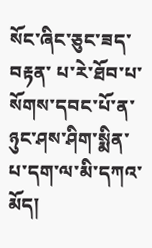སོང་ཞིང་ཅུང་ཟད་བརྟན་ པ་རེ་ཐོབ་པ་སོགས་དབང་པོ་ན་ཉུང་ཤས་ཤིག་སྨིན་པ་དག་ལ་མི་དཀའ་མོད།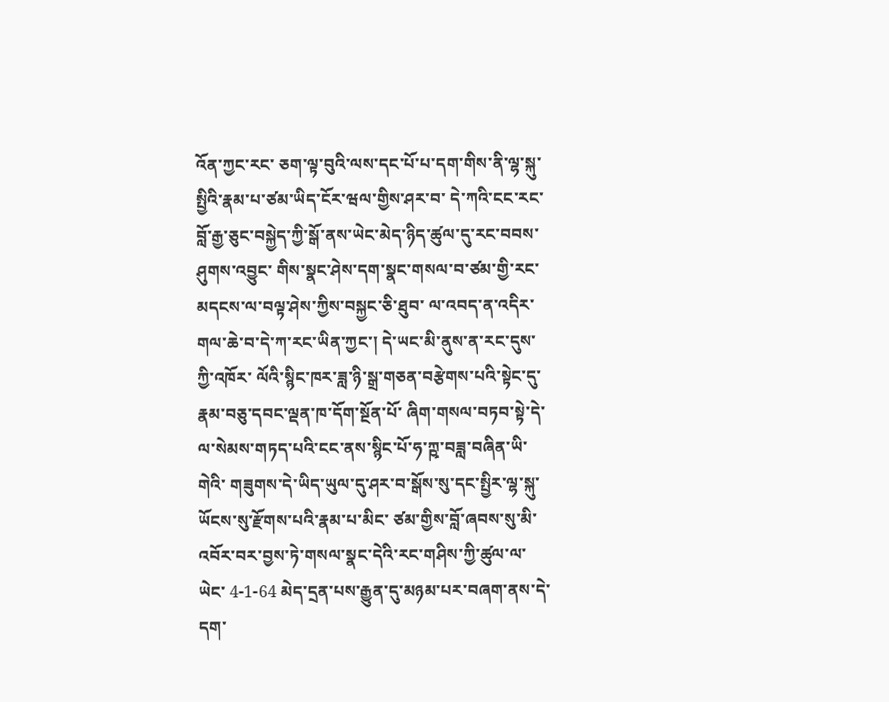འོན་ཀྱང་རང་ ཅག་ལྟ་བུའི་ལས་དང་པོ་པ་དག་གིས་ནི་ལྷ་སྐུ་སྤྱིའི་རྣམ་པ་ཙམ་ཡིད་ངོར་ཝལ་གྱིས་ཤར་བ་ དེ་ཀའི་ངང་རང་བློ་རྒྱ་ཅུང་བསྐྱེད་ཀྱི་སྒོ་ནས་ཡེང་མེད་ཉིད་ཚུལ་དུ་རང་བབས་ཤུགས་འབྱུང་ གིས་སྣང་ཤེས་དག་སྣང་གསལ་བ་ཙམ་གྱི་རང་མདངས་ལ་བལྟ་ཤེས་ཀྱིས་བསྐྱང་ཅི་ཐུབ་ ལ་འབད་ན་འདིར་གལ་ཆེ་བ་དེ་ཀ་རང་ཡིན་ཀྱང་། དེ་ཡང་མི་ནུས་ན་རང་དུས་ཀྱི་འཁོར་ ལོའི་སྙིང་ཁར་ཟླ་ཉི་སྒྲ་གཅན་བརྩེགས་པའི་སྟེང་དུ་རྣམ་བཅུ་དབང་ལྡན་ཁ་དོག་སྔོན་པོ་ ཞིག་གསལ་བཏབ་སྟེ་དེ་ལ་སེམས་གཏད་པའི་ངང་ནས་སྙིང་པོ་ཧ་ཀྵ་བཟླ་བཞིན་ཡི་གེའི་ གཟུགས་དེ་ཡིད་ཡུལ་དུ་ཤར་བ་སྒོས་སུ་དང་སྤྱིར་ལྷ་སྐུ་ཡོངས་སུ་རྫོགས་པའི་རྣམ་པ་མིང་ ཙམ་གྱིས་བློ་ཞབས་སུ་མི་འབོར་བར་བྱས་ཏེ་གསལ་སྣང་དེའི་རང་གཤིས་ཀྱི་ཚུལ་ལ་ཡེང་ 4-1-64 མེད་དྲན་པས་རྒྱུན་དུ་མཉམ་པར་བཞག་ནས་དེ་དག་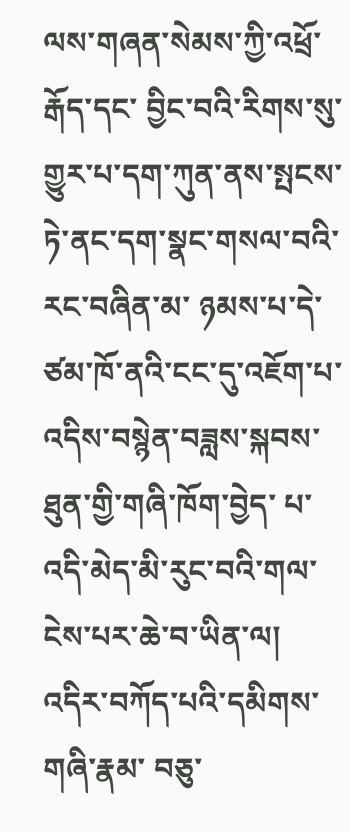ལས་གཞན་སེམས་ཀྱི་འཕྲོ་རྒོད་དང་ བྱིང་བའི་རིགས་སུ་གྱུར་པ་དག་ཀུན་ནས་སྤངས་ཏེ་ནང་དག་སྣང་གསལ་བའི་རང་བཞིན་མ་ ཉམས་པ་དེ་ཙམ་ཁོ་ནའི་ངང་དུ་འཇོག་པ་འདིས་བསྙེན་བཟླས་སྐབས་ཐུན་གྱི་གཞི་ཁོག་བྱེད་ པ་འདི་མེད་མི་རུང་བའི་གལ་ངེས་པར་ཆེ་བ་ཡིན་ལ། འདིར་བཀོད་པའི་དམིགས་གཞི་རྣམ་ བཅུ་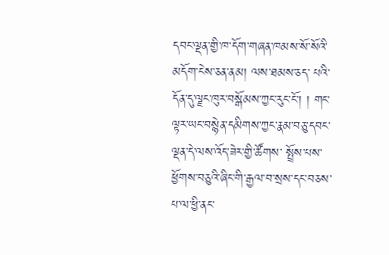དབང་ལྡན་གྱི་ཁ་དོག་གཞན་ཁམས་སོ་སོའི་མདོག་ངེས་ཅན་ནམ། ལས་ཐམས་ཅད་ པའི་དོན་དུ་ལྗང་ཁུར་བསྒོམས་ཀྱང་རུང་ངོ་། ། གང་ལྟར་ཡང་བསྙེན་དམིགས་ཀྱང་རྣམ་བཅུ་དབང་ལྡན་དེ་ལས་འོད་ཟེར་གྱི་ཚོགས་ སྤྲོས་པས་ཕྱོགས་བཅུའི་ཞིང་གི་རྒྱལ་བ་སྲས་དང་བཅས་པ་ལ་ཕྱི་ནང་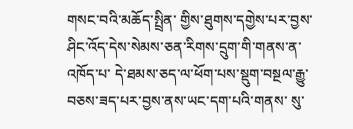གསང་བའི་མཆོད་སྤྲིན་ གྱིས་ཐུགས་དགྱེས་པར་བྱས་ཤིང་འོད་དེས་སེམས་ཅན་རིགས་དྲུག་གི་གནས་ན་འཁོད་པ་ དེ་ཐམས་ཅད་ལ་ཕོག་པས་སྡུག་བསྔལ་རྒྱུ་བཅས་ཟད་པར་བྱས་ནས་ཡང་དག་པའི་གནས་ སུ་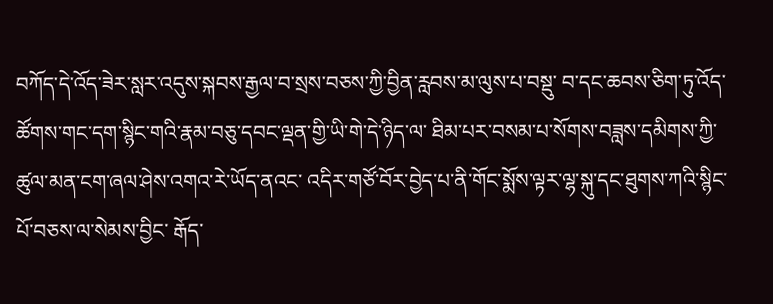བཀོད་དེ་འོད་ཟེར་སླར་འདུས་སྐབས་རྒྱལ་བ་སྲས་བཅས་ཀྱི་བྱིན་རླབས་མ་ལུས་པ་བསྡུ་ བ་དང་ཆབས་ཅིག་ཏུ་འོད་ཚོགས་གང་དག་སྙིང་གའི་རྣམ་བཅུ་དབང་ལྡན་གྱི་ཡི་གེ་དེ་ཉིད་ལ་ ཐིམ་པར་བསམ་པ་སོགས་བཟླས་དམིགས་ཀྱི་ཚུལ་མན་ངག་ཞལ་ཤེས་འགའ་རེ་ཡོད་ནའང་ འདིར་གཙོ་བོར་བྱེད་པ་ནི་གོང་སྨོས་ལྟར་ལྷ་སྐུ་དང་ཐུགས་ཀའི་སྙིང་པོ་བཅས་ལ་སེམས་བྱིང་ རྒོད་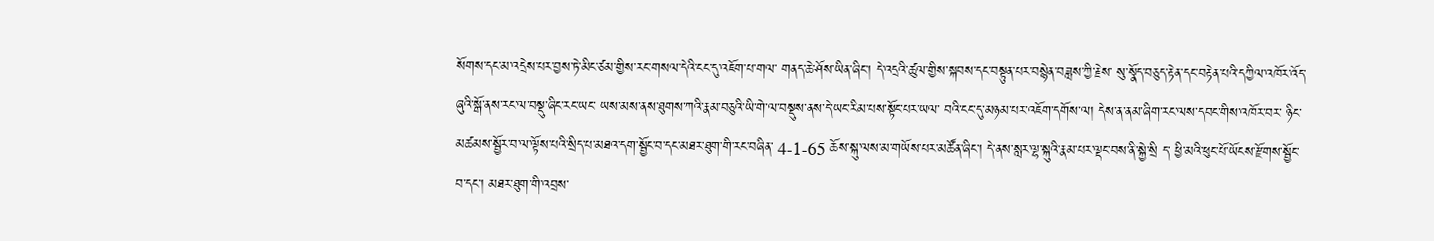སོགས་དང་མ་འདྲེས་པར་བྱས་ཏེ་མིང་ཙམ་གྱིས་རང་གསལ་དེའི་ངང་དུ་འཇོག་པ་གལ་ གནད་ཆེ་ཤོས་ཡིན་ཞིང་། དེ་འདྲའི་ཚུལ་གྱིས་སྐབས་དང་བསྟུན་པར་བསྙེན་བཟླས་ཀྱི་རྗེས་ སུ་སྣོད་བཅུད་རྟེན་དང་བརྟེན་པའི་དཀྱིལ་འཁོར་འོད་ཞུའི་སྒོ་ནས་རང་ལ་བསྡུ་ཞིང་རང་ཡང་ ཡས་མས་ནས་ཐུགས་ཀའི་རྣམ་བཅུའི་ཡི་གེ་ལ་བསྡུས་ནས་དེ་ཡང་རིམ་པས་སྟོང་པར་ཡལ་ བའི་ངང་དུ་མཉམ་པར་འཇོག་དགོས་ལ། དེས་ན་ནམ་ཞིག་རང་ལས་དབང་གིས་འཁོར་བར་ ཉིང་མཚམས་སྦྱོར་བ་ལ་ལྟོས་པའི་སྲིད་པ་མཐའ་དག་སྦྱོང་བ་དང་མཐར་ཐུག་གི་རང་བཞིན་ 4-1-65 ཆོས་སྐུ་ལས་མ་གཡོས་པར་མཚོན་ཞིང་། དེ་ནས་སླར་ལྷ་སྐུའི་རྣམ་པར་ལྡང་བས་ནི་སྐྱེ་སྲི ད་ ཕྱི་མའི་ཕུང་པོ་ཡོངས་རྫོགས་སྦྱོང་བ་དང་། མཐར་ཐུག་གི་འབྲས་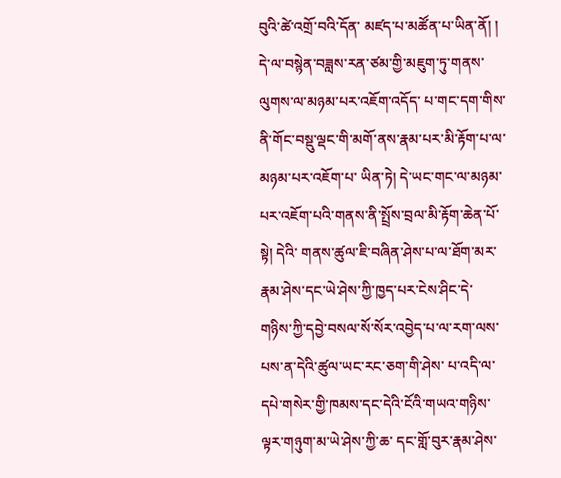བུའི་ཚེ་འགྲོ་བའི་དོན་ མཛད་པ་མཚོན་པ་ཡིན་ནོ། ། དེ་ལ་བསྙེན་བཟླས་རན་ཙམ་གྱི་མཇུག་ཏུ་གནས་ལུགས་ལ་མཉམ་པར་འཇོག་འདོད་ པ་གང་དག་གིས་ནི་གོང་བསྡུ་ལྡང་གི་མགོ་ནས་རྣམ་པར་མི་རྟོག་པ་ལ་མཉམ་པར་འཇོག་པ་ ཡིན་ཏེ། དེ་ཡང་གང་ལ་མཉམ་པར་འཇོག་པའི་གནས་ནི་སྤྲོས་བྲལ་མི་རྟོག་ཆེན་པོ་སྟེ། དེའི་ གནས་ཚུལ་ཇི་བཞིན་ཤེས་པ་ལ་ཐོག་མར་རྣམ་ཤེས་དང་ཡེ་ཤེས་ཀྱི་ཁྱད་པར་ངེས་ཤིང་དེ་ གཉིས་ཀྱི་དབྱེ་བསལ་སོ་སོར་འབྱེད་པ་ལ་རག་ལས་པས་ན་དེའི་ཚུལ་ཡང་རང་ཅག་གི་ཤེས་ པ་འདི་ལ་དཔེ་གསེར་གྱི་ཁམས་དང་དེའི་ངོའི་གཡའ་གཉིས་ལྟར་གཉུག་མ་ཡེ་ཤེས་ཀྱི་ཆ་ དང་གློ་བུར་རྣམ་ཤེས་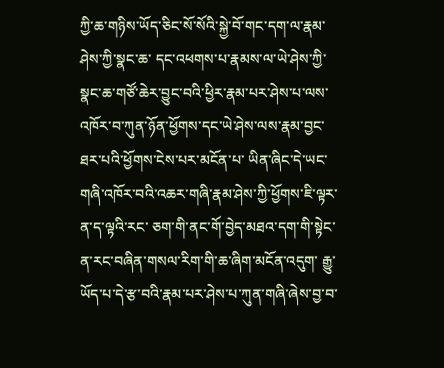ཀྱི་ཆ་གཉིས་ཡོད་ཅིང་སོ་སོའི་སྐྱེ་བོ་གང་དག་ལ་རྣམ་ཤེས་ཀྱི་སྣང་ཆ་ དང་འཕགས་པ་རྣམས་ལ་ཡེ་ཤེས་ཀྱི་སྣང་ཆ་གཙོ་ཆེར་བྱུང་བའི་ཕྱིར་རྣམ་པར་ཤེས་པ་ལས་ འཁོར་བ་ཀུན་ཉོན་ཕྱོགས་དང་ཡེ་ཤེས་ལས་རྣམ་བྱང་ཐར་པའི་ཕྱོགས་ངེས་པར་མངོན་པ་ ཡིན་ཞིང་དེ་ཡང་གཞི་འཁོར་བའི་འཆར་གཞི་རྣམ་ཤེས་ཀྱི་ཕྱོགས་ཇི་ལྟར་ན་ད་ལྟའི་རང་ ཅག་གི་ནང་གོ་བྱེད་མཐའ་དག་གི་སྟེང་ན་རང་བཞིན་གསལ་རིག་གི་ཆ་ཞིག་མངོན་འདུག་ རྒྱུ་ཡོད་པ་དེ་རྩ་བའི་རྣམ་པར་ཤེས་པ་ཀུན་གཞི་ཞེས་བྱ་བ་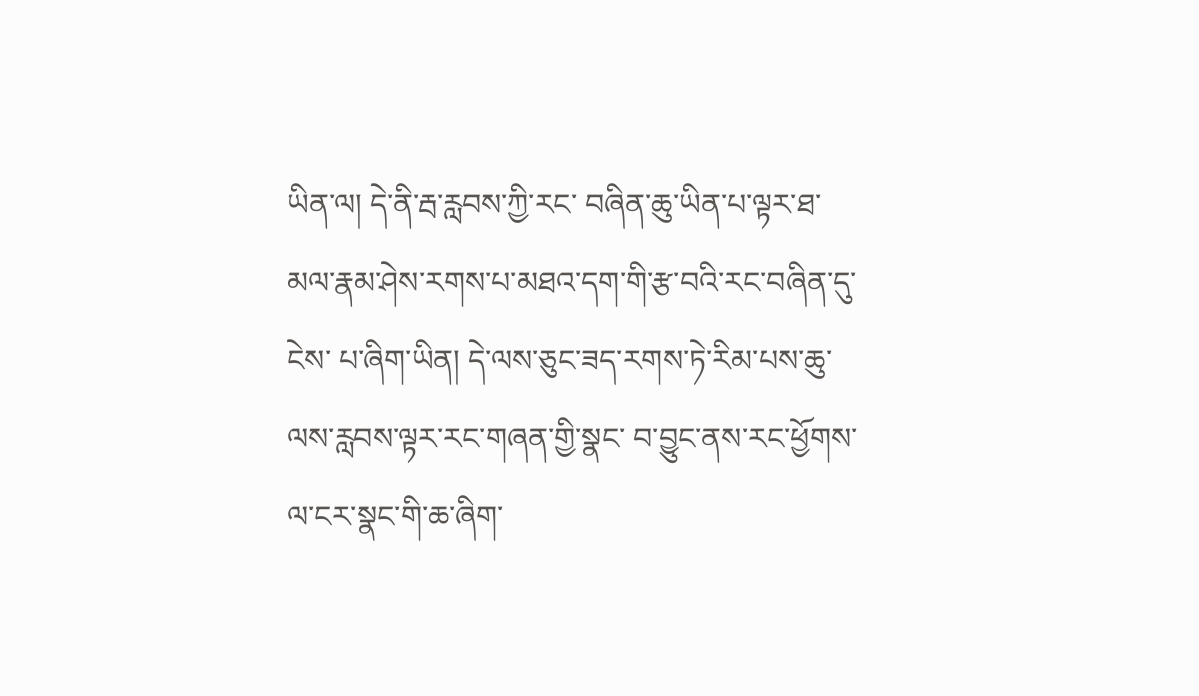ཡིན་ལ། དེ་ནི་རྦ་རླབས་ཀྱི་རང་ བཞིན་ཆུ་ཡིན་པ་ལྟར་ཐ་མལ་རྣམ་ཤེས་རགས་པ་མཐའ་དག་གི་རྩ་བའི་རང་བཞིན་དུ་ངེས་ པ་ཞིག་ཡིན། དེ་ལས་ཅུང་ཟད་རགས་ཏེ་རིམ་པས་ཆུ་ལས་རླབས་ལྟར་རང་གཞན་གྱི་སྣང་ བ་བྱུང་ནས་རང་ཕྱོགས་ལ་ངར་སྣང་གི་ཆ་ཞིག་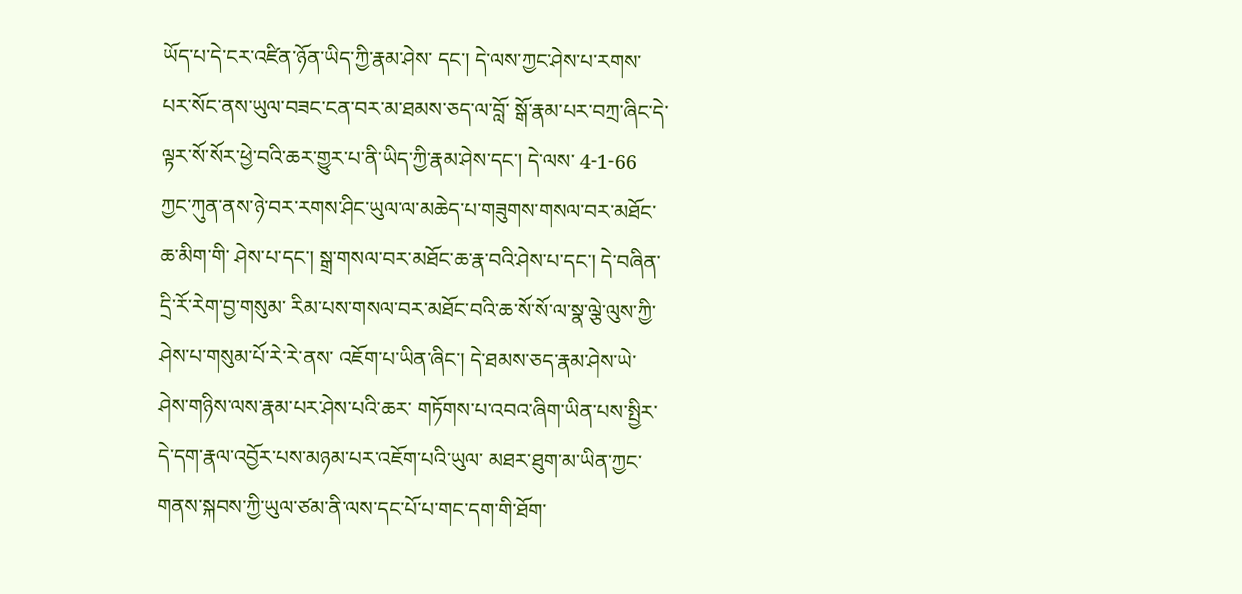ཡོད་པ་དེ་ངར་འཛིན་ཉོན་ཡིད་ཀྱི་རྣམ་ཤེས་ དང་། དེ་ལས་ཀྱང་ཤེས་པ་རགས་པར་སོང་ནས་ཡུལ་བཟང་ངན་བར་མ་ཐམས་ཅད་ལ་བློ་ སྒོ་རྣམ་པར་བཀྲ་ཞིང་དེ་ལྟར་སོ་སོར་ཕྱེ་བའི་ཆར་གྱུར་པ་ནི་ཡིད་ཀྱི་རྣམ་ཤེས་དང་། དེ་ལས་ 4-1-66 ཀྱང་ཀུན་ནས་ཉེ་བར་རགས་ཤིང་ཡུལ་ལ་མཆེད་པ་གཟུགས་གསལ་བར་མཐོང་ཆ་མིག་གི་ ཤེས་པ་དང་། སྒྲ་གསལ་བར་མཐོང་ཆ་རྣ་བའི་ཤེས་པ་དང་། དེ་བཞིན་དྲི་རོ་རེག་བྱ་གསུམ་ རིམ་པས་གསལ་བར་མཐོང་བའི་ཆ་སོ་སོ་ལ་སྣ་ལྕེ་ལུས་ཀྱི་ཤེས་པ་གསུམ་པོ་རེ་རེ་ནས་ འཇོག་པ་ཡིན་ཞིང་། དེ་ཐམས་ཅད་རྣམ་ཤེས་ཡེ་ཤེས་གཉིས་ལས་རྣམ་པར་ཤེས་པའི་ཆར་ གཏོགས་པ་འབའ་ཞིག་ཡིན་པས་སྤྱིར་དེ་དག་རྣལ་འབྱོར་པས་མཉམ་པར་འཇོག་པའི་ཡུལ་ མཐར་ཐུག་མ་ཡིན་ཀྱང་གནས་སྐབས་ཀྱི་ཡུལ་ཙམ་ནི་ལས་དང་པོ་པ་གང་དག་གི་ཐོག་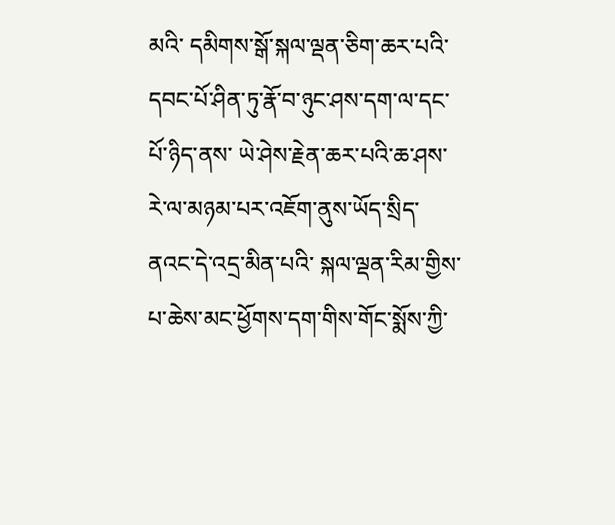མའི་ དམིགས་སྒོ་སྐལ་ལྡན་ཅིག་ཆར་པའི་དབང་པོ་ཤིན་ཏུ་རྣོ་བ་ཉུང་ཤས་དག་ལ་དང་པོ་ཉིད་ནས་ ཡེ་ཤེས་རྗེན་ཆར་པའི་ཆ་ཤས་རེ་ལ་མཉམ་པར་འཇོག་ནུས་ཡོད་སྲིད་ནའང་དེ་འདྲ་མིན་པའི་ སྐལ་ལྡན་རིམ་གྱིས་པ་ཆེས་མང་ཕྱོགས་དག་གིས་གོང་སྨོས་ཀྱི་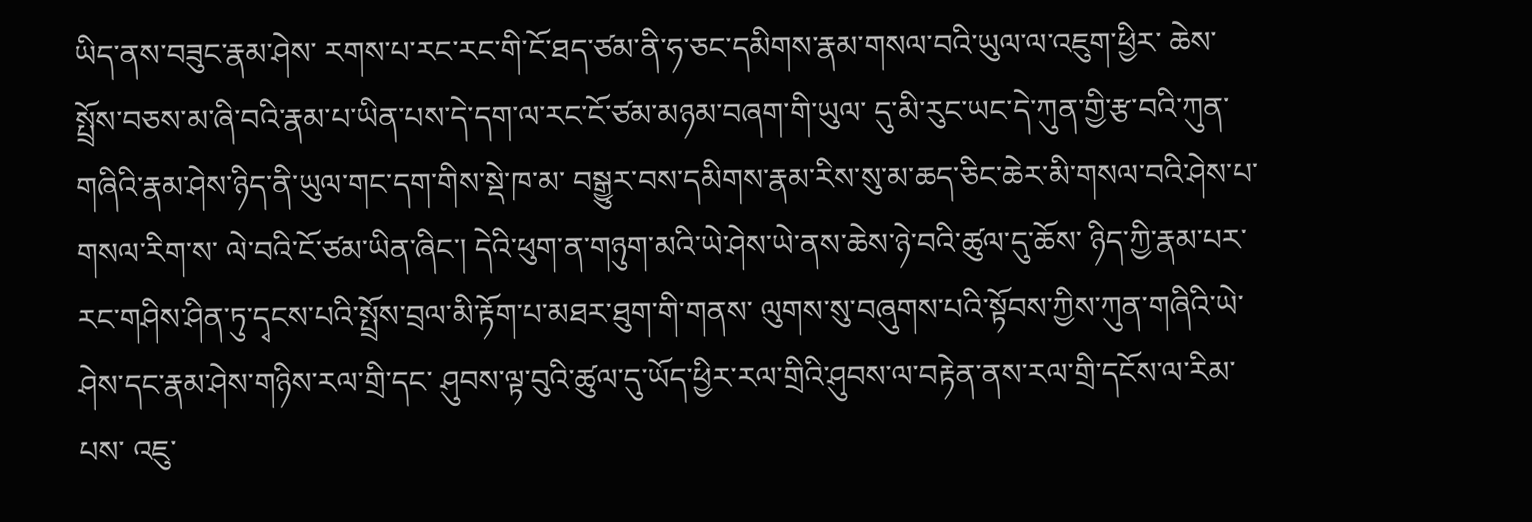ཡིད་ནས་བཟུང་རྣམ་ཤེས་ རགས་པ་རང་རང་གི་ངོ་ཐད་ཙམ་ནི་ཧ་ཅང་དམིགས་རྣམ་གསལ་བའི་ཡུལ་ལ་འཇུག་ཕྱིར་ ཆེས་སྤྲོས་བཅས་མ་ཞི་བའི་རྣམ་པ་ཡིན་པས་དེ་དག་ལ་རང་ངོ་ཙམ་མཉམ་བཞག་གི་ཡུལ་ དུ་མི་རུང་ཡང་དེ་ཀུན་གྱི་རྩ་བའི་ཀུན་གཞིའི་རྣམ་ཤེས་ཉིད་ནི་ཡུལ་གང་དག་གིས་སྡེ་ཁ་མ་ བསྒྱུར་བས་དམིགས་རྣམ་རིས་སུ་མ་ཆད་ཅིང་ཆེར་མི་གསལ་བའི་ཤེས་པ་གསལ་རིག་ས་ ལེ་བའི་ངོ་ཙམ་ཡིན་ཞིང་། དེའི་ཕུག་ན་གཉུག་མའི་ཡེ་ཤེས་ཡེ་ནས་ཆེས་ཉེ་བའི་ཚུལ་དུ་ཆོས་ ཉིད་ཀྱི་རྣམ་པར་རང་གཤིས་ཤིན་ཏུ་དྭངས་པའི་སྤྲོས་བྲལ་མི་རྟོག་པ་མཐར་ཐུག་གི་གནས་ ལུགས་སུ་བཞུགས་པའི་སྟོབས་ཀྱིས་ཀུན་གཞིའི་ཡེ་ཤེས་དང་རྣམ་ཤེས་གཉིས་རལ་གྲི་དང་ ཤུབས་ལྟ་བུའི་ཚུལ་དུ་ཡོད་ཕྱིར་རལ་གྲིའི་ཤུབས་ལ་བརྟེན་ནས་རལ་གྲི་དངོས་ལ་རིམ་པས་ འཇུ་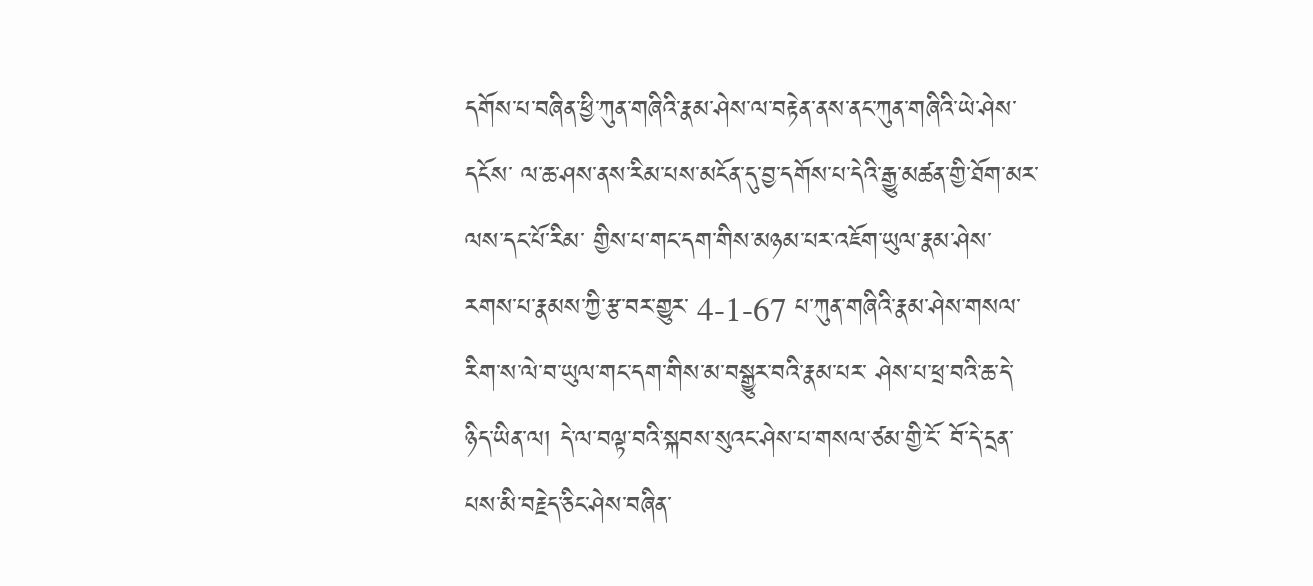དགོས་པ་བཞིན་ཕྱི་ཀུན་གཞིའི་རྣམ་ཤེས་ལ་བརྟེན་ནས་ནང་ཀུན་གཞིའི་ཡེ་ཤེས་དངོས་ ལ་ཆ་ཤས་ནས་རིམ་པས་མངོན་དུ་བྱ་དགོས་པ་དེའི་རྒྱུ་མཚན་གྱི་ཐོག་མར་ལས་དང་པོ་རིམ་ གྱིས་པ་གང་དག་གིས་མཉམ་པར་འཇོག་ཡུལ་རྣམ་ཤེས་རགས་པ་རྣམས་ཀྱི་རྩ་བར་གྱུར་ 4-1-67 པ་ཀུན་གཞིའི་རྣམ་ཤེས་གསལ་རིག་ས་ལེ་བ་ཡུལ་གང་དག་གིས་མ་བསྒྱུར་བའི་རྣམ་པར་ ཤེས་པ་ཕྲ་བའི་ཆ་དེ་ཉིད་ཡིན་ལ། དེ་ལ་བལྟ་བའི་སྐབས་སུའང་ཤེས་པ་གསལ་ཙམ་གྱི་ངོ་ བོ་དེ་དྲན་པས་མི་བརྗེད་ཅིང་ཤེས་བཞིན་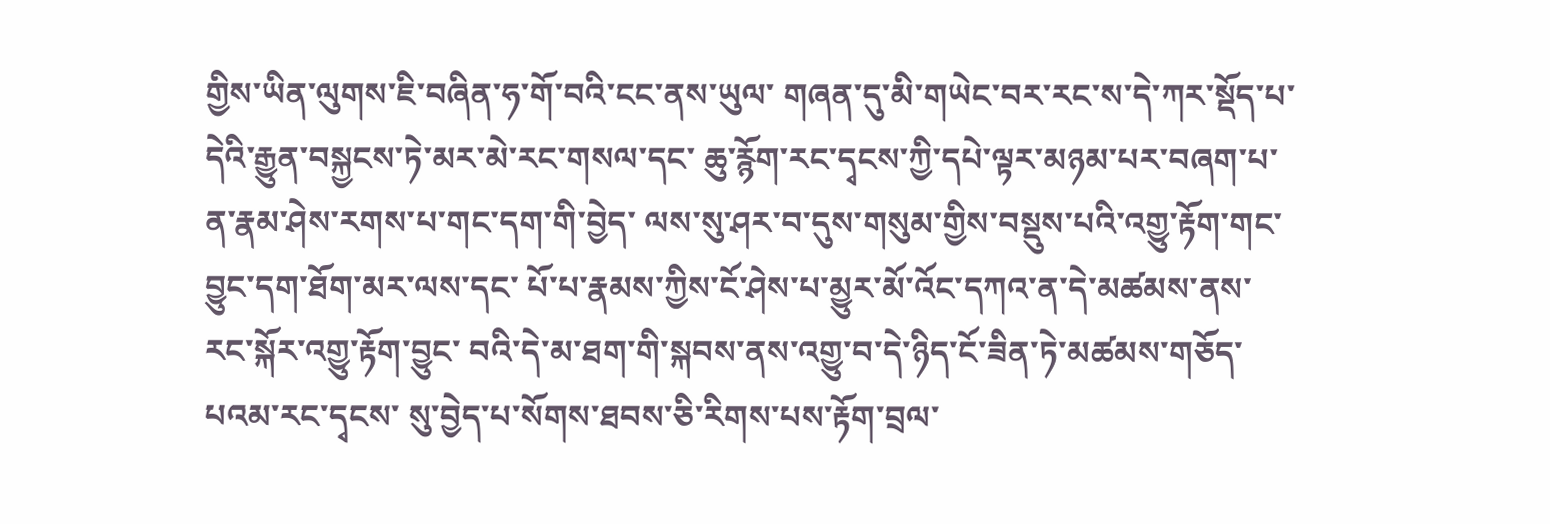གྱིས་ཡིན་ལུགས་ཇི་བཞིན་ཧ་གོ་བའི་ངང་ནས་ཡུལ་ གཞན་དུ་མི་གཡེང་བར་རང་ས་དེ་ཀར་སྡོད་པ་དེའི་རྒྱུན་བསྐྱངས་ཏེ་མར་མེ་རང་གསལ་དང་ ཆུ་རྙོག་རང་དྭངས་ཀྱི་དཔེ་ལྟར་མཉམ་པར་བཞག་པ་ན་རྣམ་ཤེས་རགས་པ་གང་དག་གི་བྱེད་ ལས་སུ་ཤར་བ་དུས་གསུམ་གྱིས་བསྡུས་པའི་འགྱུ་རྟོག་གང་བྱུང་དག་ཐོག་མར་ལས་དང་ པོ་པ་རྣམས་ཀྱིས་ངོ་ཤེས་པ་མྱུར་མོ་འོང་དཀའ་ན་དེ་མཚམས་ནས་རང་སྐོར་འགྱུ་རྟོག་བྱུང་ བའི་དེ་མ་ཐག་གི་སྐབས་ནས་འགྱུ་བ་དེ་ཉིད་ངོ་ཟིན་ཏེ་མཚམས་གཅོད་པའམ་རང་དྭངས་ སུ་བྱེད་པ་སོགས་ཐབས་ཅི་རིགས་པས་རྟོག་བྲལ་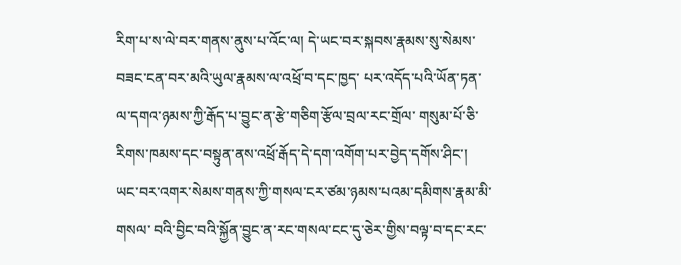རིག་པ་ས་ལེ་བར་གནས་ནུས་པ་འོང་ལ། དེ་ཡང་བར་སྐབས་རྣམས་སུ་སེམས་བཟང་ངན་བར་མའི་ཡུལ་རྣམས་ལ་འཕྲོ་བ་དང་ཁྱད་ པར་འདོད་པའི་ཡོན་ཏན་ལ་དགའ་ཉམས་ཀྱི་རྒོད་པ་བྱུང་ན་རྩེ་གཅིག་རྩོལ་བྲལ་རང་གྲོལ་ གསུམ་པོ་ཅི་རིགས་ཁམས་དང་བསྟུན་ནས་འཕྲོ་རྒོད་དེ་དག་འགོག་པར་བྱེད་དགོས་ཤིང་། ཡང་བར་འགར་སེམས་གནས་ཀྱི་གསལ་ངར་ཙམ་ཉམས་པའམ་དམིགས་རྣམ་མི་གསལ་ བའི་བྱིང་བའི་སྐྱོན་བྱུང་ན་རང་གསལ་ངང་དུ་ཅེར་གྱིས་བལྟ་བ་དང་རང་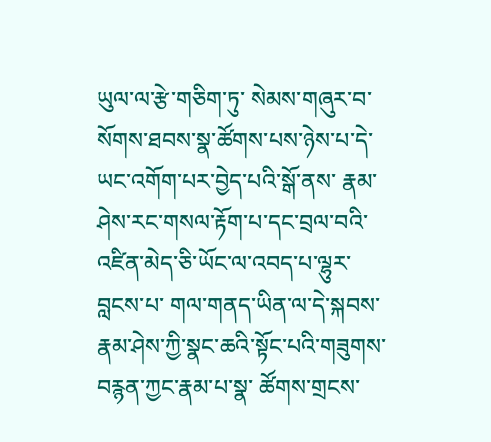ཡུལ་ལ་རྩེ་གཅིག་ཏུ་ སེམས་གཞུར་བ་སོགས་ཐབས་སྣ་ཚོགས་པས་ཉེས་པ་དེ་ཡང་འགོག་པར་བྱེད་པའི་སྒོ་ནས་ རྣམ་ཤེས་རང་གསལ་རྟོག་པ་དང་བྲལ་བའི་འཛིན་མེད་ཅི་ཡོང་ལ་འབད་པ་ལྷུར་བླངས་པ་ གལ་གནད་ཡིན་ལ་དེ་སྐབས་རྣམ་ཤེས་ཀྱི་སྣང་ཆའི་སྟོང་པའི་གཟུགས་བརྙན་ཀྱང་རྣམ་པ་སྣ་ ཚོགས་གྲངས་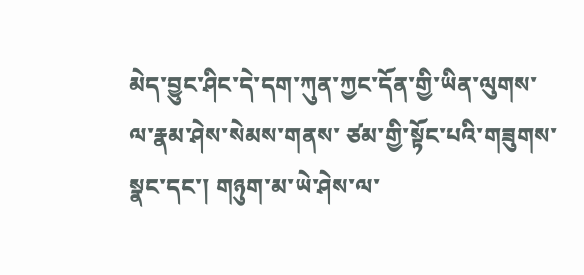མེད་བྱུང་ཤིང་དེ་དག་ཀུན་ཀྱང་དོན་གྱི་ཡིན་ལུགས་ལ་རྣམ་ཤེས་སེམས་གནས་ ཙམ་གྱི་སྟོང་པའི་གཟུགས་སྣང་དང་། གཉུག་མ་ཡེ་ཤེས་ལ་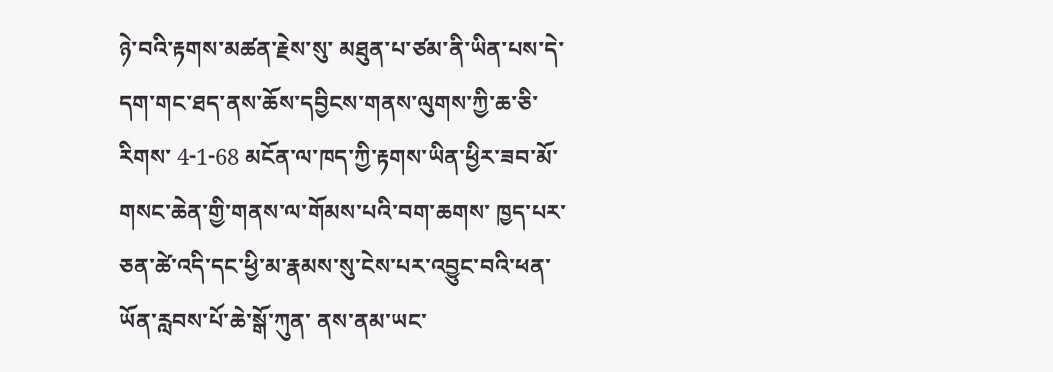ཉེ་བའི་རྟགས་མཚན་རྗེས་སུ་ མཐུན་པ་ཙམ་ནི་ཡིན་པས་དེ་དག་གང་ཐད་ནས་ཆོས་དབྱིངས་གནས་ལུགས་ཀྱི་ཆ་ཅི་རིགས་ 4-1-68 མངོན་ལ་ཁད་ཀྱི་རྟགས་ཡིན་ཕྱིར་ཟབ་མོ་གསང་ཆེན་གྱི་གནས་ལ་གོམས་པའི་བག་ཆགས་ ཁྱད་པར་ཅན་ཚེ་འདི་དང་ཕྱི་མ་རྣམས་སུ་ངེས་པར་འབྱུང་བའི་ཕན་ཡོན་རླབས་པོ་ཆེ་སྒོ་ཀུན་ ནས་ནམ་ཡང་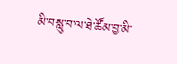མི་བསླུ་བ་ལ་ཐེ་ཚོམ་བྱ་མི་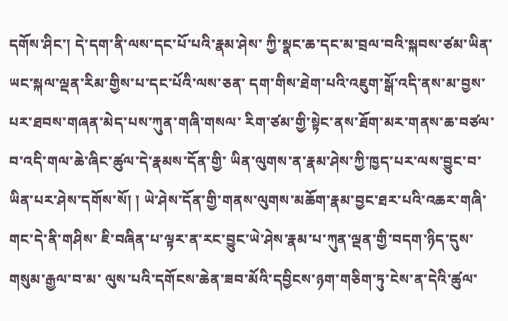དགོས་ཤིང་། དེ་དག་ནི་ལས་དང་པོ་པའི་རྣམ་ཤེས་ ཀྱི་སྣང་ཆ་དང་མ་བྲལ་བའི་སྐབས་ཙམ་ཡིན་ཡང་སྐལ་ལྡན་རིམ་གྱིས་པ་དང་པོའི་ལས་ཅན་ དག་གིས་ཐེག་པའི་འཇུག་སྒོ་འདི་ནས་མ་བྱས་པར་ཐབས་གཞན་མེད་པས་ཀུན་གཞི་གསལ་ རིག་ཙམ་གྱི་སྟེང་ནས་ཐོག་མར་གནས་ཆ་བཙལ་བ་འདི་གལ་ཆེ་ཞིང་ཚུལ་དེ་རྣམས་དོན་གྱི་ ཡིན་ལུགས་ན་རྣམ་ཤེས་ཀྱི་ཁྱད་པར་ལས་བྱུང་བ་ཡིན་པར་ཤེས་དགོས་སོ། ། ཡེ་ཤེས་དོན་གྱི་གནས་ལུགས་མཆོག་རྣམ་བྱང་ཐར་པའི་འཆར་གཞི་གང་དེ་ནི་གཤིས་ ཇི་བཞིན་པ་ལྟར་ན་རང་བྱུང་ཡེ་ཤེས་རྣམ་པ་ཀུན་ལྡན་གྱི་བདག་ཉིད་དུས་གསུམ་རྒྱལ་བ་མ་ ལུས་པའི་དགོངས་ཆེན་ཟབ་མོའི་དབྱིངས་ཉག་གཅིག་ཏུ་ངེས་ན་དེའི་ཚུལ་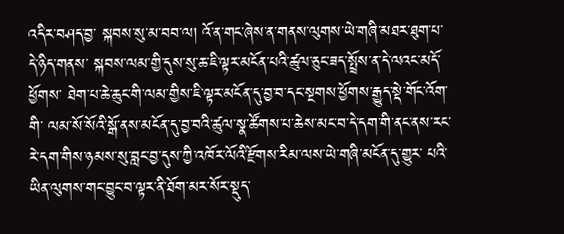འདིར་བཤད་བྱ་ སྐབས་སུ་མ་བབ་ལ། འོ་ན་གང་ཞེས་ན་གནས་ལུགས་ཡེ་གཞི་མཐར་ཐུག་པ་དེ་ཉིད་གནས་ སྐབས་ལམ་གྱི་དུས་སུ་ཆ་ཇི་ལྟར་མངོན་པའི་ཚུལ་ཅུང་ཟད་སྤྲོས་ན་དེ་ལའང་མདོ་ཕྱོགས་ ཐེག་པ་ཆེ་ཆུང་གི་ལམ་གྱིས་ཇི་ལྟར་མངོན་དུ་བྱ་བ་དང་སྔགས་ཕྱོགས་རྒྱུད་སྡེ་གོང་འོག་གི་ ལམ་སོ་སོའི་སྒོ་ནས་མངོན་དུ་བྱ་བའི་ཚུལ་སྣ་ཚོགས་པ་ཆེས་མང་བ་དེ་དག་གི་ནང་ནས་རང་ རེ་དག་གིས་ཉམས་སུ་བླང་བྱ་དུས་ཀྱི་འཁོར་ལོའི་རྫོགས་རིམ་ལས་ཡེ་གཞི་མངོན་དུ་གྱུར་ པའི་ཡིན་ལུགས་གང་བྱུང་བ་ལྟར་ནི་ཐོག་མར་སོར་སྡུད་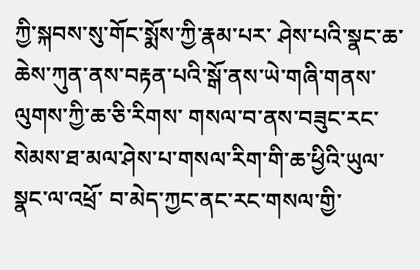ཀྱི་སྐབས་སུ་གོང་སྨོས་ཀྱི་རྣམ་པར་ ཤེས་པའི་སྣང་ཆ་ཆེས་ཀུན་ནས་བརྟན་པའི་སྒོ་ནས་ཡེ་གཞི་གནས་ལུགས་ཀྱི་ཆ་ཅི་རིགས་ གསལ་བ་ནས་བཟུང་རང་སེམས་ཐ་མལ་ཤེས་པ་གསལ་རིག་གི་ཆ་ཕྱིའི་ཡུལ་སྣང་ལ་འཕྲོ་ བ་མེད་ཀྱང་ནང་རང་གསལ་གྱི་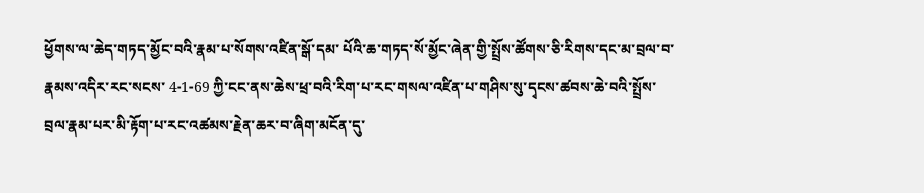ཕྱོགས་ལ་ཆེད་གཏད་མྱོང་བའི་རྣམ་པ་སོགས་འཛིན་སྒོ་དམ་ པོའི་ཆ་གཏད་སོ་མྱོང་ཞེན་གྱི་སྤྲོས་ཚོགས་ཅི་རིགས་དང་མ་བྲལ་བ་རྣམས་འདིར་རང་སངས་ 4-1-69 ཀྱི་ངང་ནས་ཆེས་ཕྲ་བའི་རིག་པ་རང་གསལ་འཛིན་པ་གཤིས་སུ་དྭངས་ཚབས་ཆེ་བའི་སྤྲོས་ བྲལ་རྣམ་པར་མི་རྟོག་པ་རང་འཚམས་རྗེན་ཆར་བ་ཞིག་མངོན་དུ་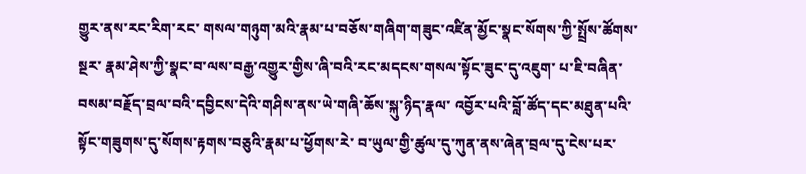གྱུར་ནས་རང་རིག་རང་ གསལ་གཉུག་མའི་རྣམ་པ་བཅོས་གཞིག་གཟུང་འཛིན་མྱོང་སྣང་སོགས་ཀྱི་སྤྲོས་ཚོགས་སྔར་ རྣམ་ཤེས་ཀྱི་སྣང་བ་ལས་བརྒྱ་འགྱུར་གྱིས་ཞི་བའི་རང་མདངས་གསལ་སྟོང་ཟུང་དུ་འཇུག་ པ་ཇི་བཞིན་བསམ་བརྗོད་བྲལ་བའི་དབྱིངས་དེའི་གཤིས་ནས་ཡེ་གཞི་ཆོས་སྐུ་ཉིད་རྣལ་ འབྱོར་པའི་བློ་ཚོད་དང་མཐུན་པའི་སྟོང་གཟུགས་དུ་སོགས་རྟགས་བཅུའི་རྣམ་པ་ཕྱོགས་རེ་ བ་ཡུལ་གྱི་ཚུལ་དུ་ཀུན་ནས་ཞེན་བྲལ་དུ་ངེས་པར་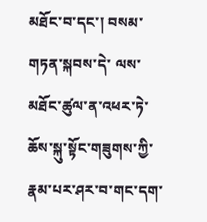མཐོང་བ་དང་། བསམ་གཏན་སྐབས་དེ་ ལས་མཐོང་ཚུལ་ན་འཕར་ཏེ་ཆོས་སྐུ་སྟོང་གཟུགས་ཀྱི་རྣམ་པར་ཤར་བ་གང་དག་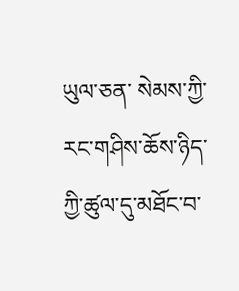ཡུལ་ཅན་ སེམས་ཀྱི་རང་གཤིས་ཆོས་ཉིད་ཀྱི་ཚུལ་དུ་མཐོང་བ་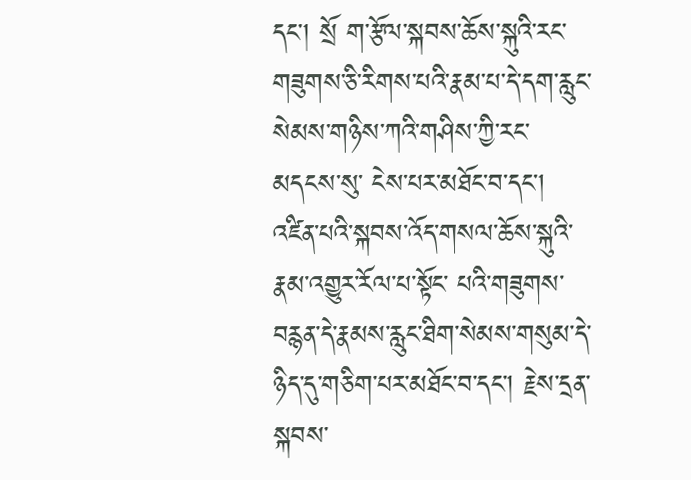དང་། སྲོ ག་རྩོལ་སྐབས་ཆོས་སྐུའི་རང་ གཟུགས་ཅི་རིགས་པའི་རྣམ་པ་དེ་དག་རླུང་སེམས་གཉིས་ཀའི་གཤིས་ཀྱི་རང་མདངས་སུ་ ངེས་པར་མཐོང་བ་དང་། འཛིན་པའི་སྐབས་འོད་གསལ་ཆོས་སྐུའི་རྣམ་འགྱུར་རོལ་པ་སྟོང་ པའི་གཟུགས་བརྙན་དེ་རྣམས་རླུང་ཐིག་སེམས་གསུམ་དེ་ཉིད་དུ་གཅིག་པར་མཐོང་བ་དང་། རྗེས་དྲན་སྐབས་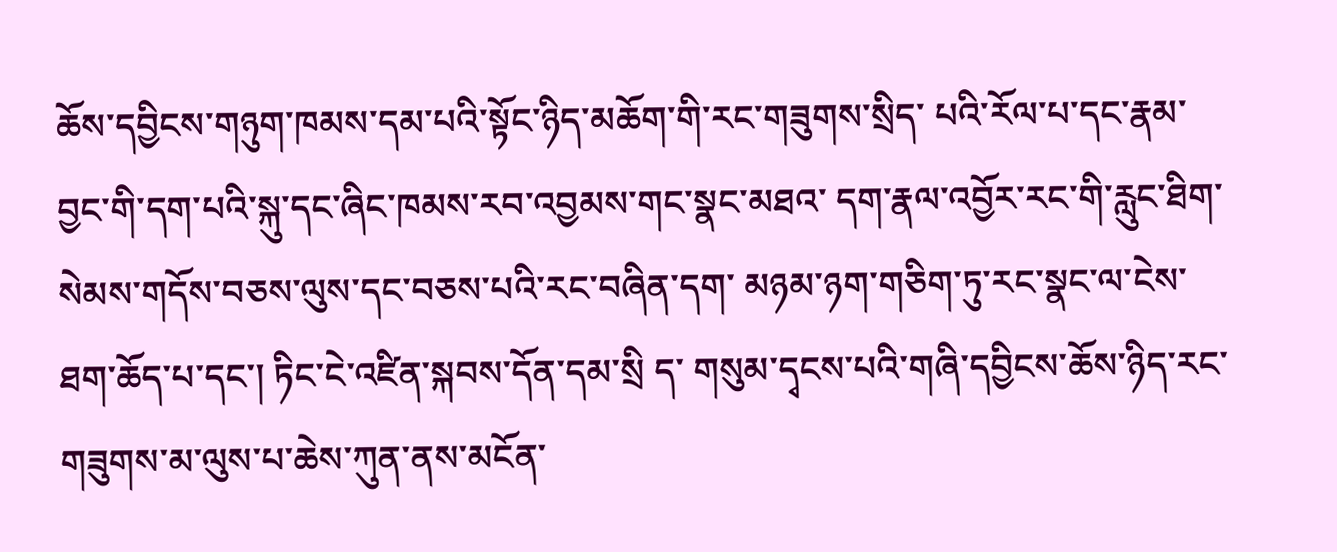ཆོས་དབྱིངས་གཉུག་ཁམས་དམ་པའི་སྟོང་ཉིད་མཆོག་གི་རང་གཟུགས་སྲིད་ པའི་རོལ་པ་དང་རྣམ་བྱང་གི་དག་པའི་སྐུ་དང་ཞིང་ཁམས་རབ་འབྱམས་གང་སྣང་མཐའ་ དག་རྣལ་འབྱོར་རང་གི་རླུང་ཐིག་སེམས་གདོས་བཅས་ལུས་དང་བཅས་པའི་རང་བཞིན་དག་ མཉམ་ཉག་གཅིག་ཏུ་རང་སྣང་ལ་ངེས་ཐག་ཆོད་པ་དང་། ཏིང་ངེ་འཛིན་སྐབས་དོན་དམ་སྲི ད་ གསུམ་དྭངས་པའི་གཞི་དབྱིངས་ཆོས་ཉིད་རང་གཟུགས་མ་ལུས་པ་ཆེས་ཀུན་ནས་མངོན་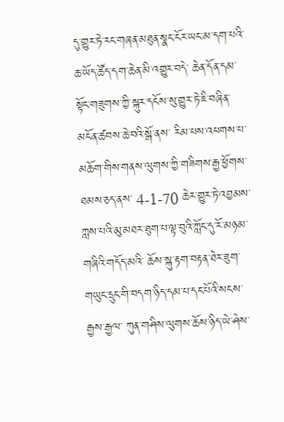དུ་གྱུར་ཏེ་རང་གཞན་མཐུན་སྣང་ངོར་ཡང་མ་དག་པའི་ཆ་ཡོད་ཚོད་དག་ཆེན་མི་འགྱུར་བདེ་ ཆེན་དོན་དམ་སྟོང་གཟུགས་ཀྱི་སྐུར་དངོས་སུ་གྱུར་ཏེ་ཇི་བཞིན་མངོན་ཚབས་ཆེ་བའི་སྒོ་ནས་ རིམ་པས་འཕགས་པ་མཆོག་གིས་གནས་ལུགས་ཀྱི་གཟིགས་རྒྱ་ཕྱོགས་ཐམས་ཅད་ནས་ 4-1-70 ཆེར་གྱུར་ཏེ་འབྱམས་ཀླས་པའི་མུ་མཐར་ཐུག་པ་ལྟ་བུའི་ཀློང་དུ་རོ་མཉམ་གཞིའི་གདོད་མའི་ ཆོས་སྐུ་རྟག་བརྟན་ཐེར་ཟུག་གཡུང་དྲུང་གི་བདག་ཉིད་དམ་པ་དང་པོའི་སངས་རྒྱས་རྒྱལ་ ཀུན་གཤིས་ལུགས་ཆོས་ཉིད་ཡེ་ཤེས་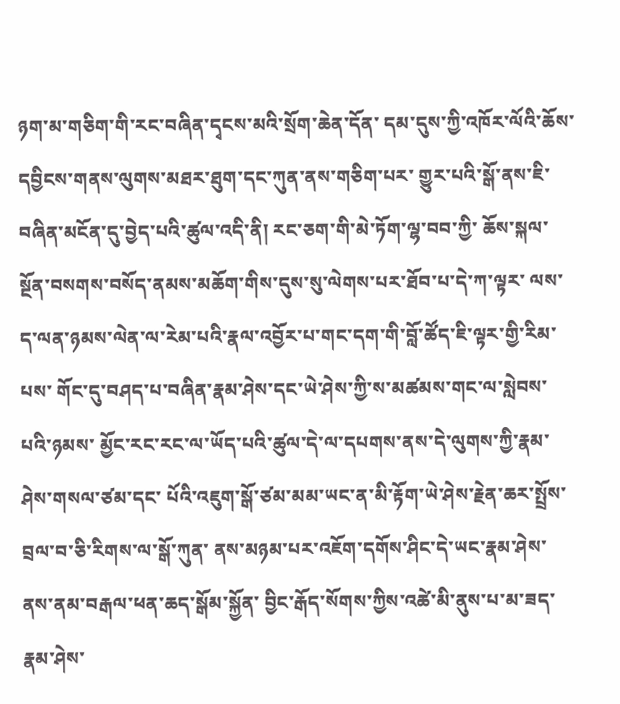ཉག་མ་གཅིག་གི་རང་བཞིན་དྭངས་མའི་སྲོག་ཆེན་དོན་ དམ་དུས་ཀྱི་འཁོར་ལོའི་ཆོས་དབྱིངས་གནས་ལུགས་མཐར་ཐུག་དང་ཀུན་ནས་གཅིག་པར་ གྱུར་པའི་སྒོ་ནས་ཇི་བཞིན་མངོན་དུ་བྱེད་པའི་ཚུལ་འདི་ནི། རང་ཅག་གི་མེ་ཏོག་ལྷ་བབ་ཀྱི་ ཆོས་སྐལ་སྔོན་བསགས་བསོད་ནམས་མཆོག་གིས་དུས་སུ་ལེགས་པར་ཐོབ་པ་དེ་ཀ་ལྟར་ ལས་ད་ལན་ཉམས་ལེན་ལ་རེམ་པའི་རྣལ་འབྱོར་པ་གང་དག་གི་བློ་ཚོད་ཇི་ལྟར་གྱི་རིམ་པས་ གོང་དུ་བཤད་པ་བཞིན་རྣམ་ཤེས་དང་ཡེ་ཤེས་ཀྱི་ས་མཚམས་གང་ལ་སླེབས་པའི་ཉམས་ མྱོང་རང་རང་ལ་ཡོད་པའི་ཚུལ་དེ་ལ་དཔགས་ནས་དེ་ལུགས་ཀྱི་རྣམ་ཤེས་གསལ་ཙམ་དང་ པོའི་འཇུག་སྒོ་ཙམ་མམ་ཡང་ན་མི་རྟོག་ཡེ་ཤེས་རྗེན་ཆར་སྤྲོས་བྲལ་བ་ཅི་རིགས་ལ་སྒོ་ཀུན་ ནས་མཉམ་པར་འཇོག་དགོས་ཤིང་དེ་ཡང་རྣམ་ཤེས་ནས་ནམ་བརྒལ་ཕན་ཆད་སྒོམ་སྐྱོན་ བྱིང་རྒོད་སོགས་ཀྱིས་འཚེ་མི་ནུས་པ་མ་ཟད་རྣམ་ཤེས་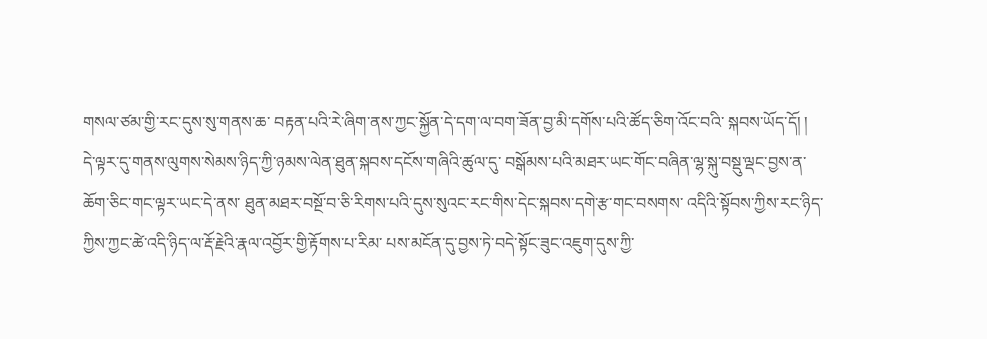གསལ་ཙམ་གྱི་རང་དུས་སུ་གནས་ཆ་ བརྟན་པའི་རེ་ཞིག་ནས་ཀྱང་སྐྱོན་དེ་དག་ལ་བག་ཟོན་བྱ་མི་དགོས་པའི་ཚོད་ཅིག་འོང་བའི་ སྐབས་ཡོད་དོ། ། དེ་ལྟར་དུ་གནས་ལུགས་སེམས་ཉིད་ཀྱི་ཉམས་ལེན་ཐུན་སྐབས་དངོས་གཞིའི་ཚུལ་དུ་ བསྒོམས་པའི་མཐར་ཡང་གོང་བཞིན་ལྷ་སྐུ་བསྡུ་ལྡང་བྱས་ན་ཆོག་ཅིང་གང་ལྟར་ཡང་དེ་ནས་ ཐུན་མཐར་བསྔོ་བ་ཅི་རིགས་པའི་དུས་སུའང་རང་གིས་དེང་སྐབས་དགེ་རྩ་གང་བསགས་ འདིའི་སྟོབས་ཀྱིས་རང་ཉིད་ཀྱིས་ཀྱང་ཚེ་འདི་ཉིད་ལ་རྡོ་རྗེའི་རྣལ་འབྱོར་གྱི་རྟོགས་པ་རིམ་ པས་མངོན་དུ་བྱས་ཏེ་བདེ་སྟོང་ཟུང་འཇུག་དུས་ཀྱི་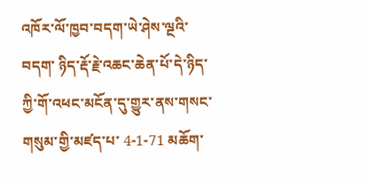འཁོར་ལོ་ཁྱབ་བདག་ཡེ་ཤེས་ལྔའི་བདག་ ཉིད་རྡོ་རྗེ་འཆང་ཆེན་པོ་དེ་ཉིད་ཀྱི་གོ་འཕང་མངོན་དུ་གྱུར་ནས་གསང་གསུམ་གྱི་མཛད་པ་ 4-1-71 མཆོག་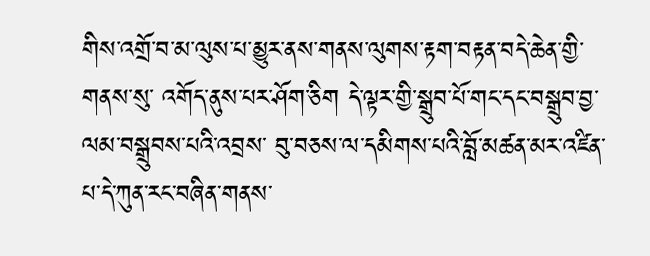གིས་འགྲོ་བ་མ་ལུས་པ་མྱུར་ནས་གནས་ལུགས་རྟག་བརྟན་བདེ་ཆེན་གྱི་གནས་སུ་ འགོད་ནུས་པར་ཤོག་ཅིག དེ་ལྟར་གྱི་སྒྲུབ་པོ་གང་དང་བསྒྲུབ་བྱ་ལམ་བསྒྲུབས་པའི་འབྲས་ བུ་བཅས་ལ་དམིགས་པའི་བློ་མཚན་མར་འཛིན་པ་དེ་ཀུན་རང་བཞིན་གནས་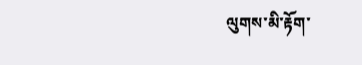ལུགས་མི་རྟོག་